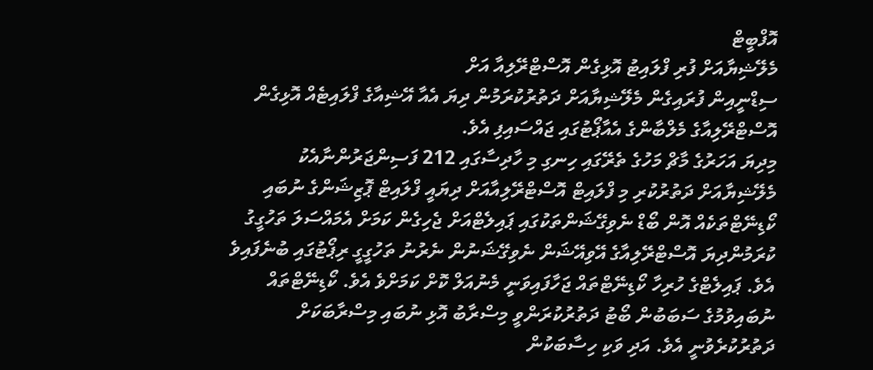އޮފްބީޓް
މެލޭޝިޔާއަށް ފުރި ފްލައިޓު އޮޅިގެން އޮސްޓްރޭލިއާ އަށް
ސިޑްނީއިން ފުރައިގެން މެލޭޝިޔާއަށް ދަތުރުކުރަމުން ދިޔަ އެއާ އޭޝިއާގެ ފްލައިޓެއް އޮޅިގެން އޮސްޓްރޭލިއާގެ މެލްބާންގެ އެއާޕޯޓުގައި ޖައްސައިފި އެވެ.
މިދިޔަ އަހަރުގެ މާޗް މަހުގެ ތެރޭގައި ހިނގި މި ހާދިސާގައި 212 ފަސިންޖަރުންނާއެކު މެލޭޝިޔާއަށް ދަތުރުކުރި މި ފްލައިޓް އޮސްޓްރޭލިއާއަށް ދިޔައީ ފްލައިޓް ޕޮޒިޝަންގެ ނުބައި ކޯޑިނޭޓްތަކެއް އޮން ބޯޑް ނެވިގޭޝަންތަކުގައި ޕައިލެޓްއަށް ޖެހިގެން ކަމަށް އެމައްސަލަ ތަހުގީގު ކުރަމުންދިޔަ އޮސްޓްރޭލިއާގެ އޭވިއޭޝަން ނެވިގޭޝަނުން ނެރުނު ތަހުގީގީ ރިޕޯޓުގައި ބުނެފައިވެ އެވެ. ޕައިލެޓްގެ ހުރިހާ ކޯޑިނޭޓްތައް ޖަހާފައިވަނީ މެނުއަލް ކޮށް ކަމަށްވެ އެވެ. ކޯޑިނޭޓްތައް ނުބައިވުމުގެ ސަބަބުން ބޯޓު ދަތުރުކުރަންވީ މިސްރާބު އޮޅި ނުބައި މިސްރާބަކަށް ދަތުރުކުރެވުނީ އެވެ. އަދި ވަކި ހިސާބަކުން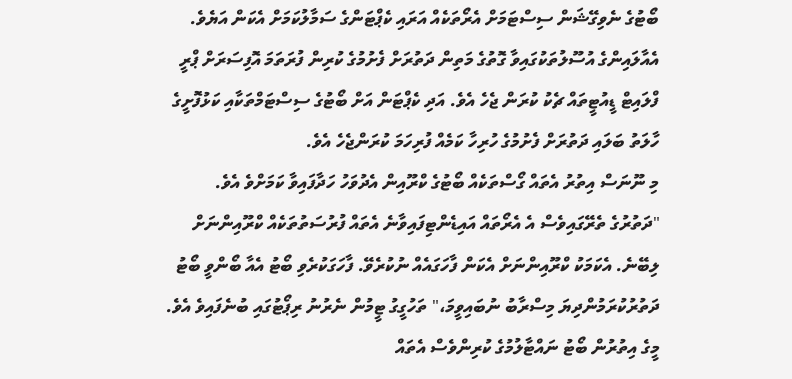ބޯޓުގެ ނެވިގޭޝަން ސިސްޓަމަށް އެރޯތަކެއް އަރައި ކެޕްޓަންގެ ސަމާލުކަމަށް އެކަން އަޔެވެ.
އެއާލައިންގެ އުސޫލުތަކުގައިވާ ގޮތުގެ މަތިން ދަތުރަށް ފެށުމުގެ ކުރިން ފުރަތަމަ އޮފިސަރަށް ޕްރީ ފްލައިޓް ޑީއުޓީތައް ޗެކު ކުރަން ޖެހެ އެވެ. އަދި ކެޕްޓަން އަށް ބޯޓުގެ ސިސްޓަމްތަކާއި ކަޅުފޮށީގެ ހާލަތު ބަލައި ދަތުރަށް ފެށުމުގެ ހުރިހާ ކަމެއް ފުރިހަމަ ކުރަންޖެހެ އެވެ.
މި ނޫނަސް އިތުރު އެތައް ގޯސްތަކެއް ބޯޓުގެ ކްރޫއިން އެދުވަހު ހަދާފައިވާ ކަމަށްވެ އެވެ.
"ދަތުރުގެ ތެރޭގައިވެސް އެ އެރޯތައް އައިޑެންޓިފައިވާނެ އެތައް ފުރުސަތުތަކެއް ކްރޫއިންނަށް ލިބޭނެ. އެކަމަކު ކްރޫއިންނަށް އެކަން ފާހަގައެއް ނުކުރެވޭ. ފާހަގަކުރެވި ބޯޓު އެއާ ބޯންވީ ބޯޓު ދަތުރުކުރަމުންދިޔަ މިސްރާބު ނުބައިވީމަ،" ތަހުގީގު ޓީމުން ނެރުނު ރިޕޯޓުގައި ބުނެފައިވެ އެވެ.
މީގެ އިތުރުން ބޯޓު ނައްޓާލުމުގެ ކުރިންވެސް އެތައް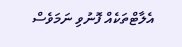އެލާޓްތަކެއް ފޮނުވި ނަމަވެސް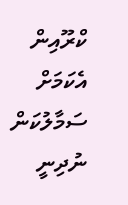ކްރޫއިން އެކަމަށް ސަމާލުކަން ނުދިނީ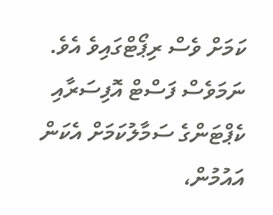ކަމަށް ވެސް ރިޕޯޓްގައިވެ އެވެ. ނަމަވެސް ފަސްޓް އޮފިސަރާއި ކެޕްޓަންގެ ސަމާލުކަމަށް އެކަން އައުމުން،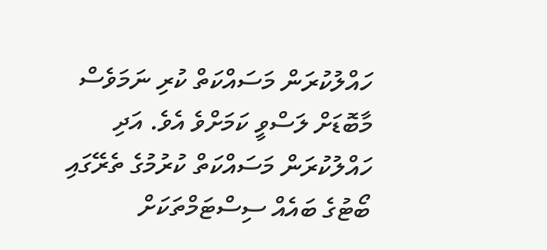ހައްލުކުރަން މަސައްކަތް ކުރި ނަމަވެސް މާބޮޑަށް ލަސްވީ ކަމަށްވެ އެވެ. އަދި ހައްލުކުރަން މަސައްކަތް ކުރުމުގެ ތެރޭގައި ބޯޓުގެ ބައެއް ސިސްޓަމްތަކަށް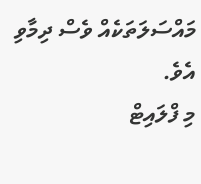މައްސަލަތަކެއް ވެސް ދިމާވި އެވެ.
މި ފްލައިޓް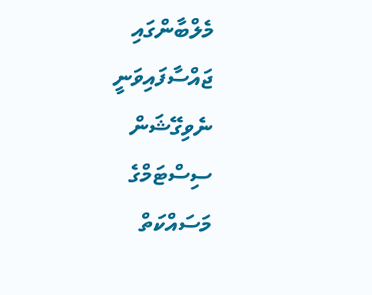މެލްބާންގައި ޖައްސާފައިވަނީ ނެވިގޭޝަން ސިސްޓަމްގެ މަސައްކަތް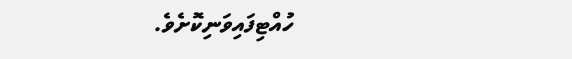ހުއްޓިފައިވަނިކޮށެވެ.